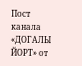Пост канала «ДОГАЛЫ ЙОРТ» от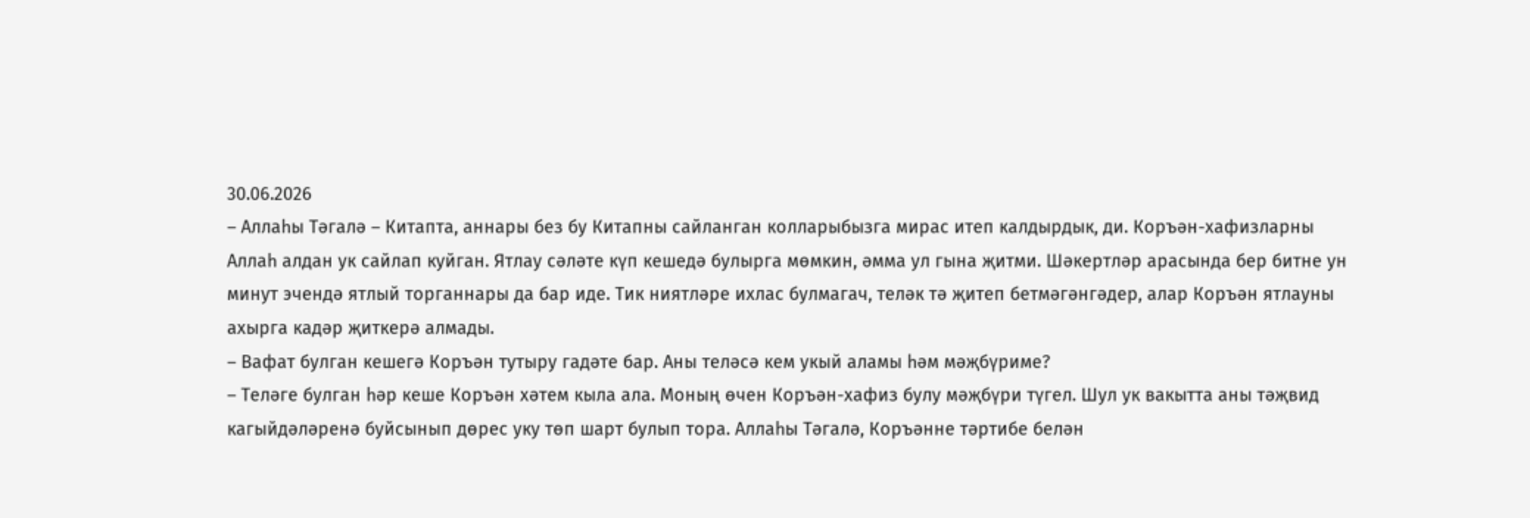30.06.2026
– Аллаһы Тәгалә – Китапта, аннары без бу Китапны сайланган колларыбызга мирас итеп калдырдык, ди. Коръән-хафизларны Аллаһ алдан ук сайлап куйган. Ятлау сәләте күп кешедә булырга мөмкин, әмма ул гына җитми. Шәкертләр арасында бер битне ун минут эчендә ятлый торганнары да бар иде. Тик ниятләре ихлас булмагач, теләк тә җитеп бетмәгәнгәдер, алар Коръән ятлауны ахырга кадәр җиткерә алмады.
– Вафат булган кешегә Коръән тутыру гадәте бар. Аны теләсә кем укый аламы һәм мәҗбүриме?
– Теләге булган һәр кеше Коръән хәтем кыла ала. Моның өчен Коръән-хафиз булу мәҗбүри түгел. Шул ук вакытта аны тәҗвид кагыйдәләренә буйсынып дөрес уку төп шарт булып тора. Аллаһы Тәгалә, Коръәнне тәртибе белән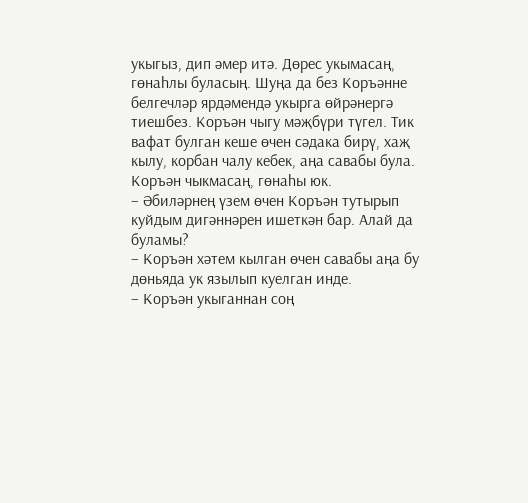укыгыз, дип әмер итә. Дөрес укымасаң, гөнаһлы буласың. Шуңа да без Коръәнне белгечләр ярдәмендә укырга өйрәнергә тиешбез. Коръән чыгу мәҗбүри түгел. Тик вафат булган кеше өчен сәдака бирү, хаҗ кылу, корбан чалу кебек, аңа савабы була. Коръән чыкмасаң, гөнаһы юк.
– Әбиләрнең үзем өчен Коръән тутырып куйдым дигәннәрен ишеткән бар. Алай да буламы?
– Коръән хәтем кылган өчен савабы аңа бу дөньяда ук язылып куелган инде.
– Коръән укыганнан соң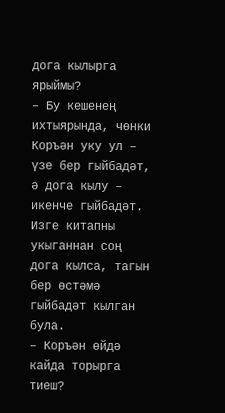дога кылырга ярыймы?
– Бу кешенең ихтыярында, чөнки Коръән уку ул – үзе бер гыйбадәт, ә дога кылу – икенче гыйбадәт. Изге китапны укыганнан соң дога кылса, тагын бер өстәмә гыйбадәт кылган була.
– Коръән өйдә кайда торырга тиеш?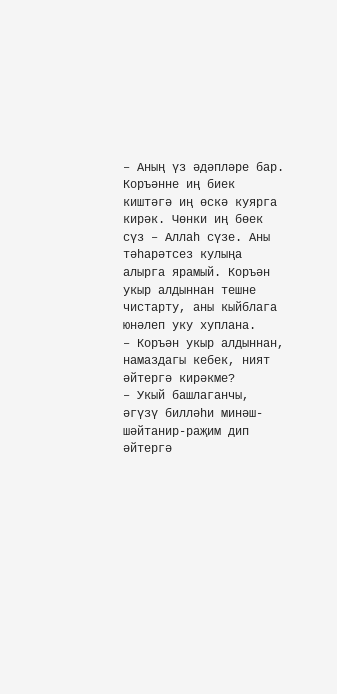– Аның үз әдәпләре бар. Коръәнне иң биек киштәгә иң өскә куярга кирәк. Чөнки иң бөек сүз – Аллаһ сүзе. Аны тәһарәтсез кулыңа алырга ярамый. Коръән укыр алдыннан тешне чистарту, аны кыйблага юнәлеп уку хуплана.
– Коръән укыр алдыннан, намаздагы кебек, ният әйтергә кирәкме?
– Укый башлаганчы, әгүзү билләһи минәш-шәйтанир-раҗим дип әйтергә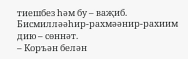тиешбез һәм бу – ваҗиб. Бисмилләәһир-рахмәәнир-рахиим дию – сөннәт.
– Коръән белән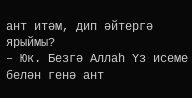ант итәм, дип әйтергә ярыймы?
– Юк. Безгә Аллаһ Үз исеме белән генә ант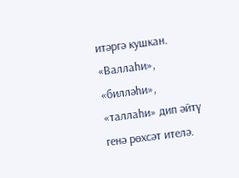итәргә кушкан. «Валлаһи», «билләһи», «таллаһи» дип әйтү генә рөхсәт ителә.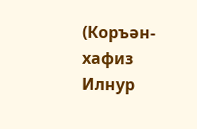(Коръән-хафиз Илнур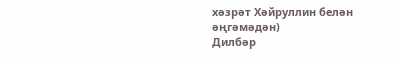хәзрәт Хәйруллин белән әңгәмәдән)
Дилбәр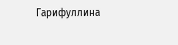Гарифуллина